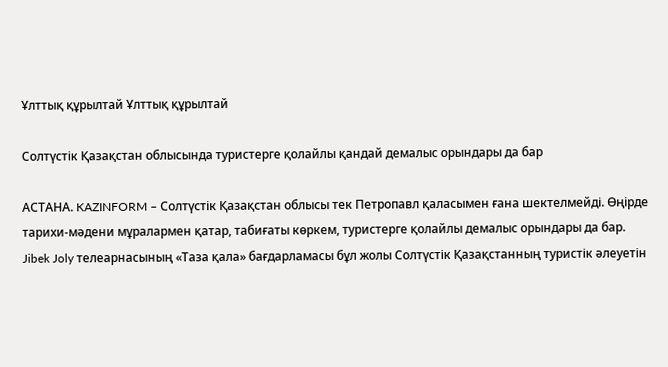Ұлттық құрылтай Ұлттық құрылтай

Солтүстік Қазақстан облысында туристерге қолайлы қандай демалыс орындары да бар

АСТАНА. KAZINFORM – Солтүстік Қазақстан облысы тек Петропавл қаласымен ғана шектелмейді. Өңірде тарихи-мәдени мұралармен қатар, табиғаты көркем, туристерге қолайлы демалыс орындары да бар. Jibek Joly телеарнасының «Таза қала» бағдарламасы бұл жолы Солтүстік Қазақстанның туристік әлеуетін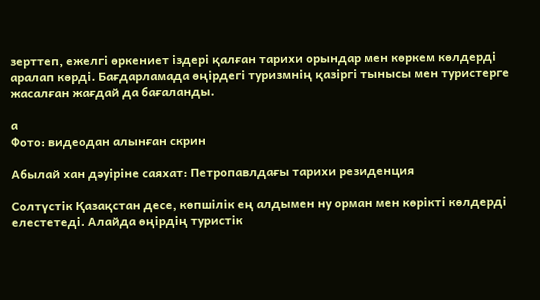зерттеп, ежелгі өркениет іздері қалған тарихи орындар мен көркем көлдерді аралап көрді. Бағдарламада өңірдегі туризмнің қазіргі тынысы мен туристерге жасалған жағдай да бағаланды.

а
Фото: видеодан алынған скрин

Абылай хан дәуіріне саяхат: Петропавлдағы тарихи резиденция

Солтүстік Қазақстан десе, көпшілік ең алдымен ну орман мен көрікті көлдерді елестетеді. Алайда өңірдің туристік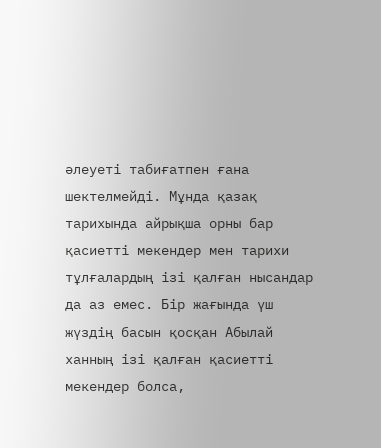әлеуеті табиғатпен ғана шектелмейді. Мұнда қазақ тарихында айрықша орны бар қасиетті мекендер мен тарихи тұлғалардың ізі қалған нысандар да аз емес. Бір жағында үш жүздің басын қосқан Абылай ханның ізі қалған қасиетті мекендер болса,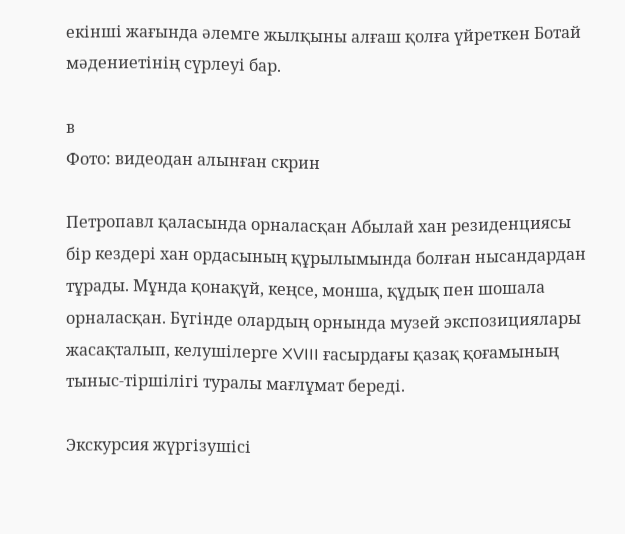екінші жағында әлемге жылқыны алғаш қолға үйреткен Ботай мәдениетінің сүрлеуі бар.

в
Фото: видеодан алынған скрин

Петропавл қаласында орналасқан Абылай хан резиденциясы бір кездері хан ордасының құрылымында болған нысандардан тұрады. Мұнда қонақүй, кеңсе, монша, құдық пен шошала орналасқан. Бүгінде олардың орнында музей экспозициялары жасақталып, келушілерге XVIII ғасырдағы қазақ қоғамының тыныс-тіршілігі туралы мағлұмат береді.

Экскурсия жүргізушісі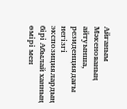Айғаным Мәкенованың айтуынша, резиденциядағы негізгі экспозициялардың бірі Абылай ханның өмірі мен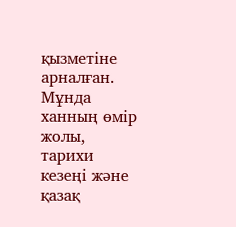қызметіне арналған. Мұнда ханның өмір жолы, тарихи кезеңі және қазақ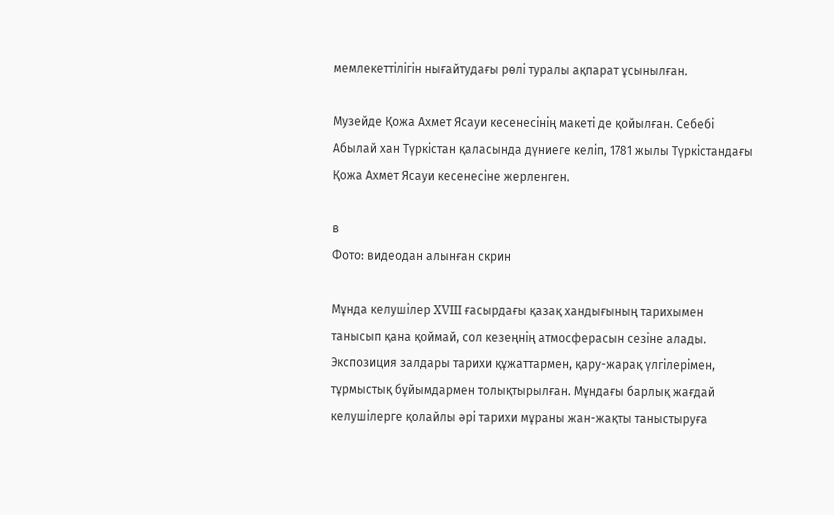мемлекеттілігін нығайтудағы рөлі туралы ақпарат ұсынылған.

Музейде Қожа Ахмет Ясауи кесенесінің макеті де қойылған. Себебі Абылай хан Түркістан қаласында дүниеге келіп, 1781 жылы Түркістандағы Қожа Ахмет Ясауи кесенесіне жерленген.

в
Фото: видеодан алынған скрин

Мұнда келушілер XVIII ғасырдағы қазақ хандығының тарихымен танысып қана қоймай, сол кезеңнің атмосферасын сезіне алады. Экспозиция залдары тарихи құжаттармен, қару-жарақ үлгілерімен, тұрмыстық бұйымдармен толықтырылған. Мұндағы барлық жағдай келушілерге қолайлы әрі тарихи мұраны жан-жақты таныстыруға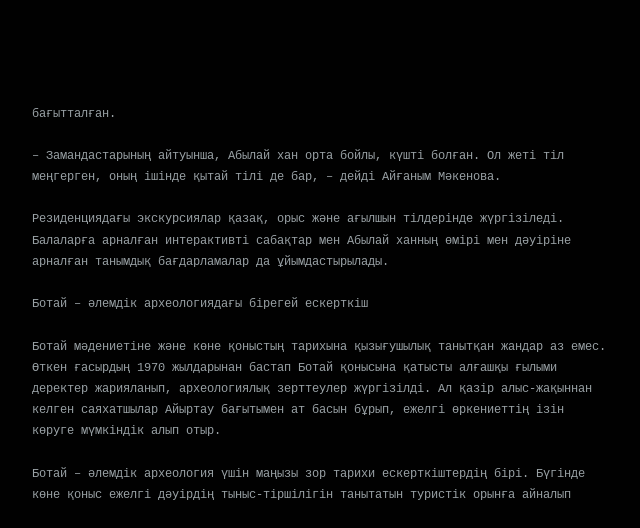бағытталған.

– Замандастарының айтуынша, Абылай хан орта бойлы, күшті болған. Ол жеті тіл меңгерген, оның ішінде қытай тілі де бар, – дейді Айғаным Мәкенова.

Резиденциядағы экскурсиялар қазақ, орыс және ағылшын тілдерінде жүргізіледі. Балаларға арналған интерактивті сабақтар мен Абылай ханның өмірі мен дәуіріне арналған танымдық бағдарламалар да ұйымдастырылады.

Ботай – әлемдік археологиядағы бірегей ескерткіш

Ботай мәдениетіне және көне қоныстың тарихына қызығушылық танытқан жандар аз емес. Өткен ғасырдың 1970 жылдарынан бастап Ботай қонысына қатысты алғашқы ғылыми деректер жарияланып, археологиялық зерттеулер жүргізілді. Ал қазір алыс-жақыннан келген саяхатшылар Айыртау бағытымен ат басын бұрып, ежелгі өркениеттің ізін көруге мүмкіндік алып отыр.

Ботай – әлемдік археология үшін маңызы зор тарихи ескерткіштердің бірі. Бүгінде көне қоныс ежелгі дәуірдің тыныс-тіршілігін танытатын туристік орынға айналып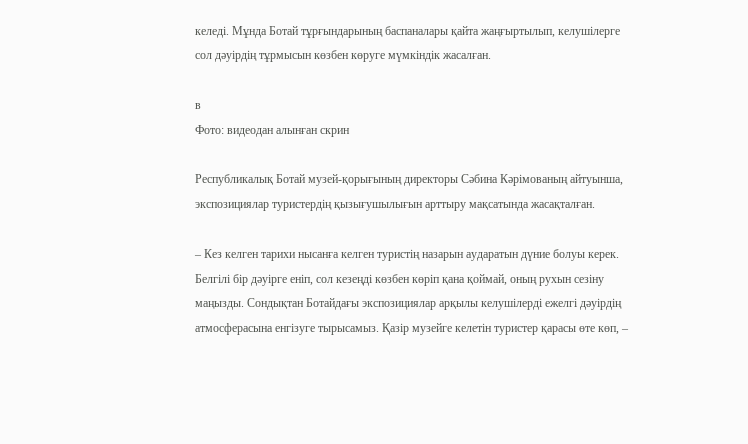келеді. Мұнда Ботай тұрғындарының баспаналары қайта жаңғыртылып, келушілерге сол дәуірдің тұрмысын көзбен көруге мүмкіндік жасалған.

в
Фото: видеодан алынған скрин

Республикалық Ботай музей-қорығының директоры Сәбина Кәрімованың айтуынша, экспозициялар туристердің қызығушылығын арттыру мақсатында жасақталған.

– Кез келген тарихи нысанға келген туристің назарын аударатын дүние болуы керек. Белгілі бір дәуірге еніп, сол кезеңді көзбен көріп қана қоймай, оның рухын сезіну маңызды. Сондықтан Ботайдағы экспозициялар арқылы келушілерді ежелгі дәуірдің атмосферасына енгізуге тырысамыз. Қазір музейге келетін туристер қарасы өте көп, –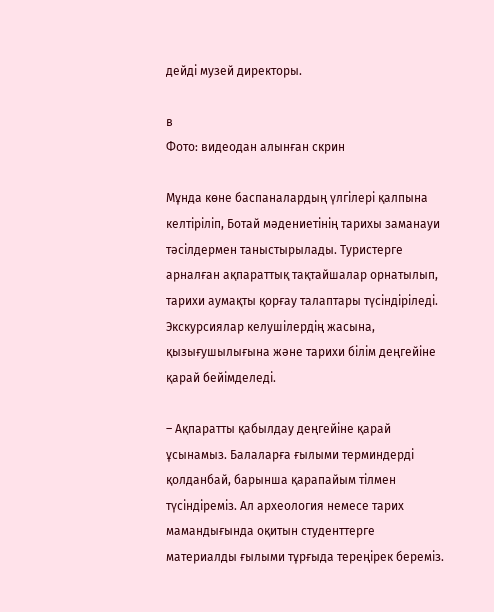дейді музей директоры.

в
Фото: видеодан алынған скрин

Мұнда көне баспаналардың үлгілері қалпына келтіріліп, Ботай мәдениетінің тарихы заманауи тәсілдермен таныстырылады. Туристерге арналған ақпараттық тақтайшалар орнатылып, тарихи аумақты қорғау талаптары түсіндіріледі. Экскурсиялар келушілердің жасына, қызығушылығына және тарихи білім деңгейіне қарай бейімделеді.

– Ақпаратты қабылдау деңгейіне қарай ұсынамыз. Балаларға ғылыми терминдерді қолданбай, барынша қарапайым тілмен түсіндіреміз. Ал археология немесе тарих мамандығында оқитын студенттерге материалды ғылыми тұрғыда тереңірек береміз.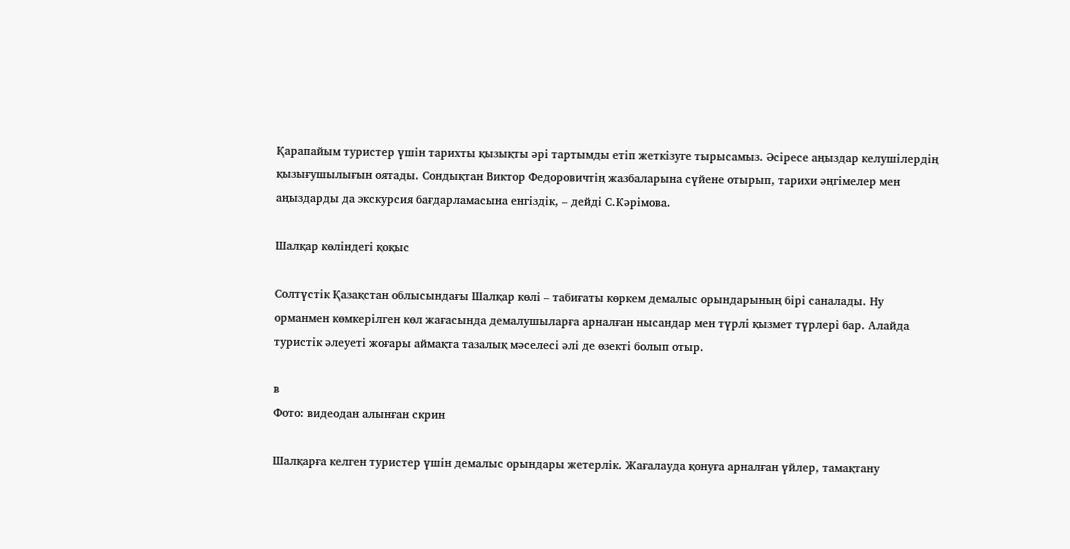Қарапайым туристер үшін тарихты қызықты әрі тартымды етіп жеткізуге тырысамыз. Әсіресе аңыздар келушілердің қызығушылығын оятады. Сондықтан Виктор Федоровичтің жазбаларына сүйене отырып, тарихи әңгімелер мен аңыздарды да экскурсия бағдарламасына енгіздік, – дейді С.Кәрімова.

Шалқар көліндегі қоқыс

Солтүстік Қазақстан облысындағы Шалқар көлі – табиғаты көркем демалыс орындарының бірі саналады. Ну орманмен көмкерілген көл жағасында демалушыларға арналған нысандар мен түрлі қызмет түрлері бар. Алайда туристік әлеуеті жоғары аймақта тазалық мәселесі әлі де өзекті болып отыр.

в
Фото: видеодан алынған скрин

Шалқарға келген туристер үшін демалыс орындары жетерлік. Жағалауда қонуға арналған үйлер, тамақтану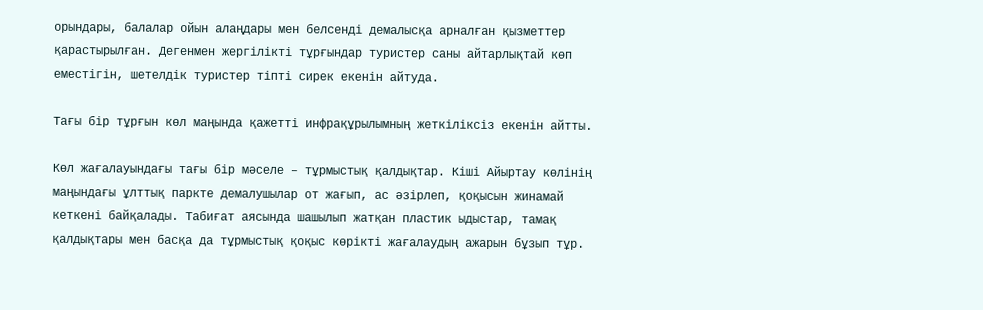орындары, балалар ойын алаңдары мен белсенді демалысқа арналған қызметтер қарастырылған. Дегенмен жергілікті тұрғындар туристер саны айтарлықтай көп еместігін, шетелдік туристер тіпті сирек екенін айтуда.

Тағы бір тұрғын көл маңында қажетті инфрақұрылымның жеткіліксіз екенін айтты.

Көл жағалауындағы тағы бір мәселе – тұрмыстық қалдықтар. Кіші Айыртау көлінің маңындағы ұлттық паркте демалушылар от жағып, ас әзірлеп, қоқысын жинамай кеткені байқалады. Табиғат аясында шашылып жатқан пластик ыдыстар, тамақ қалдықтары мен басқа да тұрмыстық қоқыс көрікті жағалаудың ажарын бұзып тұр.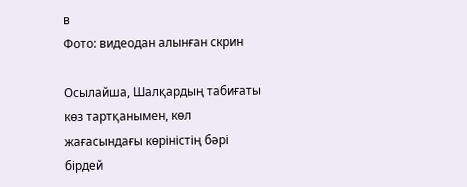в
Фото: видеодан алынған скрин

Осылайша, Шалқардың табиғаты көз тартқанымен, көл жағасындағы көріністің бәрі бірдей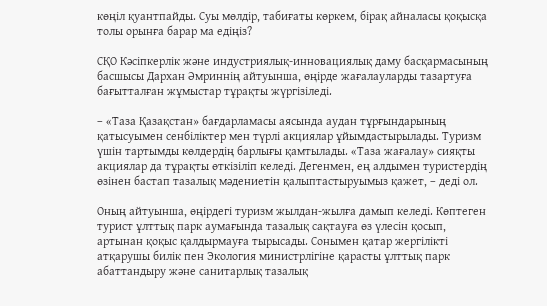көңіл қуантпайды. Суы мөлдір, табиғаты көркем, бірақ айналасы қоқысқа толы орынға барар ма едіңіз?

СҚО Кәсіпкерлік және индустриялық-инновациялық даму басқармасының басшысы Дархан Әмриннің айтуынша, өңірде жағалауларды тазартуға бағытталған жұмыстар тұрақты жүргізіледі.

– «Таза Қазақстан» бағдарламасы аясында аудан тұрғындарының қатысуымен сенбіліктер мен түрлі акциялар ұйымдастырылады. Туризм үшін тартымды көлдердің барлығы қамтылады. «Таза жағалау» сияқты акциялар да тұрақты өткізіліп келеді. Дегенмен, ең алдымен туристердің өзінен бастап тазалық мәдениетін қалыптастыруымыз қажет, – деді ол.

Оның айтуынша, өңірдегі туризм жылдан-жылға дамып келеді. Көптеген турист ұлттық парк аумағында тазалық сақтауға өз үлесін қосып, артынан қоқыс қалдырмауға тырысады. Сонымен қатар жергілікті атқарушы билік пен Экология министрлігіне қарасты ұлттық парк абаттандыру және санитарлық тазалық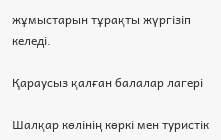жұмыстарын тұрақты жүргізіп келеді.

Қараусыз қалған балалар лагері

Шалқар көлінің көркі мен туристік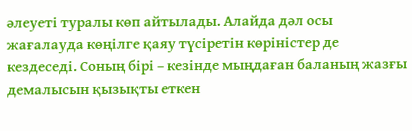әлеуеті туралы көп айтылады. Алайда дәл осы жағалауда көңілге қаяу түсіретін көріністер де кездеседі. Соның бірі – кезінде мыңдаған баланың жазғы демалысын қызықты еткен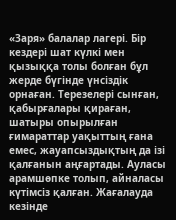«Заря» балалар лагері. Бір кездері шат күлкі мен қызыққа толы болған бұл жерде бүгінде үнсіздік орнаған. Терезелері сынған, қабырғалары қираған, шатыры опырылған ғимараттар уақыттың ғана емес, жауапсыздықтың да ізі қалғанын аңғартады. Ауласы арамшөпке толып, айналасы күтімсіз қалған. Жағалауда кезінде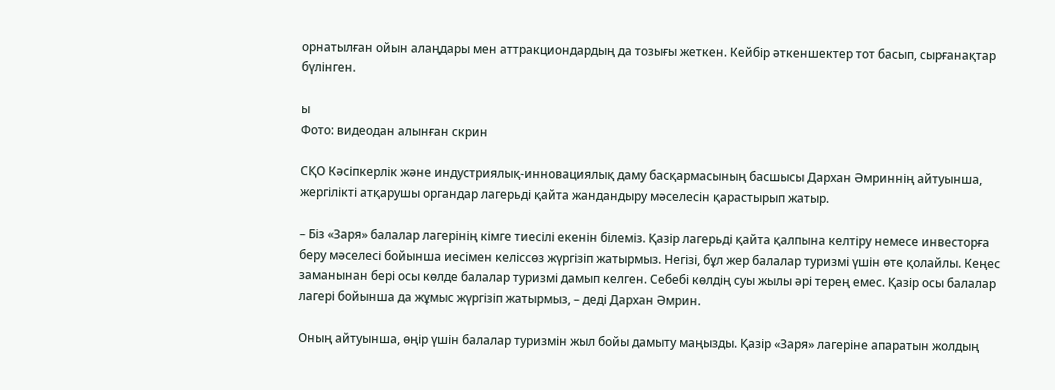орнатылған ойын алаңдары мен аттракциондардың да тозығы жеткен. Кейбір әткеншектер тот басып, сырғанақтар бүлінген.

ы
Фото: видеодан алынған скрин

СҚО Кәсіпкерлік және индустриялық-инновациялық даму басқармасының басшысы Дархан Әмриннің айтуынша, жергілікті атқарушы органдар лагерьді қайта жандандыру мәселесін қарастырып жатыр.

– Біз «Заря» балалар лагерінің кімге тиесілі екенін білеміз. Қазір лагерьді қайта қалпына келтіру немесе инвесторға беру мәселесі бойынша иесімен келіссөз жүргізіп жатырмыз. Негізі, бұл жер балалар туризмі үшін өте қолайлы. Кеңес заманынан бері осы көлде балалар туризмі дамып келген. Себебі көлдің суы жылы әрі терең емес. Қазір осы балалар лагері бойынша да жұмыс жүргізіп жатырмыз, – деді Дархан Әмрин.

Оның айтуынша, өңір үшін балалар туризмін жыл бойы дамыту маңызды. Қазір «Заря» лагеріне апаратын жолдың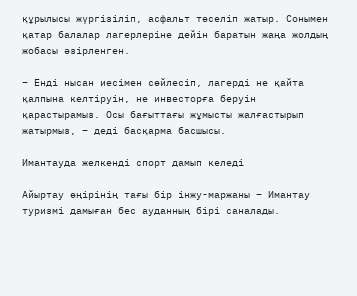құрылысы жүргізіліп, асфальт төселіп жатыр. Сонымен қатар балалар лагерлеріне дейін баратын жаңа жолдың жобасы әзірленген.

– Енді нысан иесімен сөйлесіп, лагерді не қайта қалпына келтіруін, не инвесторға беруін қарастырамыз. Осы бағыттағы жұмысты жалғастырып жатырмыз, – деді басқарма басшысы.

Имантауда желкенді спорт дамып келеді

Айыртау өңірінің тағы бір інжу-маржаны – Имантау туризмі дамыған бес ауданның бірі саналады.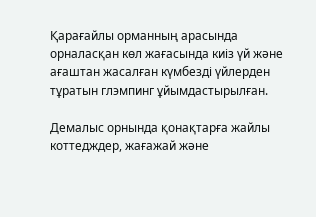Қарағайлы орманның арасында орналасқан көл жағасында киіз үй және ағаштан жасалған күмбезді үйлерден тұратын глэмпинг ұйымдастырылған.

Демалыс орнында қонақтарға жайлы коттедждер, жағажай және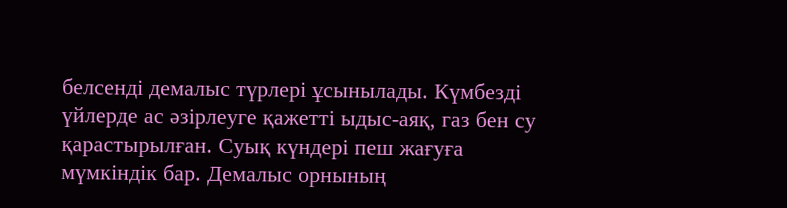белсенді демалыс түрлері ұсынылады. Күмбезді үйлерде ас әзірлеуге қажетті ыдыс-аяқ, газ бен су қарастырылған. Суық күндері пеш жағуға мүмкіндік бар. Демалыс орнының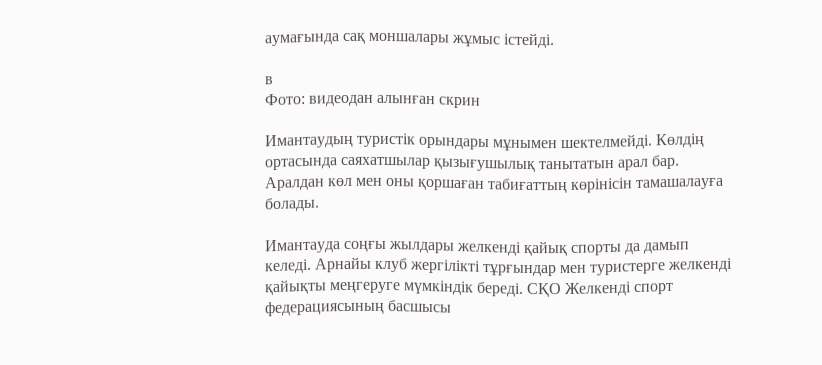аумағында сақ моншалары жұмыс істейді.

в
Фото: видеодан алынған скрин

Имантаудың туристік орындары мұнымен шектелмейді. Көлдің ортасында саяхатшылар қызығушылық танытатын арал бар. Аралдан көл мен оны қоршаған табиғаттың көрінісін тамашалауға болады.

Имантауда соңғы жылдары желкенді қайық спорты да дамып келеді. Арнайы клуб жергілікті тұрғындар мен туристерге желкенді қайықты меңгеруге мүмкіндік береді. СҚО Желкенді спорт федерациясының басшысы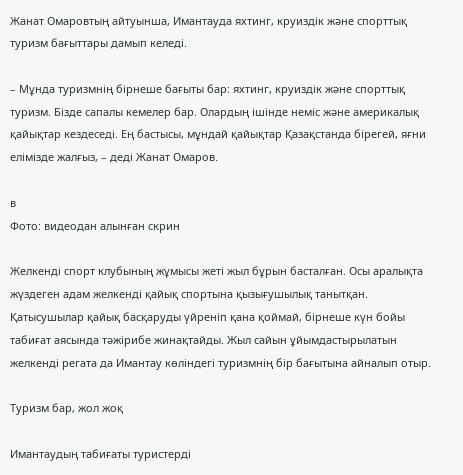Жанат Омаровтың айтуынша, Имантауда яхтинг, круиздік және спорттық туризм бағыттары дамып келеді.

– Мұнда туризмнің бірнеше бағыты бар: яхтинг, круиздік және спорттық туризм. Бізде сапалы кемелер бар. Олардың ішінде неміс және америкалық қайықтар кездеседі. Ең бастысы, мұндай қайықтар Қазақстанда бірегей, яғни елімізде жалғыз, – деді Жанат Омаров.

в
Фото: видеодан алынған скрин

Желкенді спорт клубының жұмысы жеті жыл бұрын басталған. Осы аралықта жүздеген адам желкенді қайық спортына қызығушылық танытқан. Қатысушылар қайық басқаруды үйреніп қана қоймай, бірнеше күн бойы табиғат аясында тәжірибе жинақтайды. Жыл сайын ұйымдастырылатын желкенді регата да Имантау көліндегі туризмнің бір бағытына айналып отыр.

Туризм бар, жол жоқ

Имантаудың табиғаты туристерді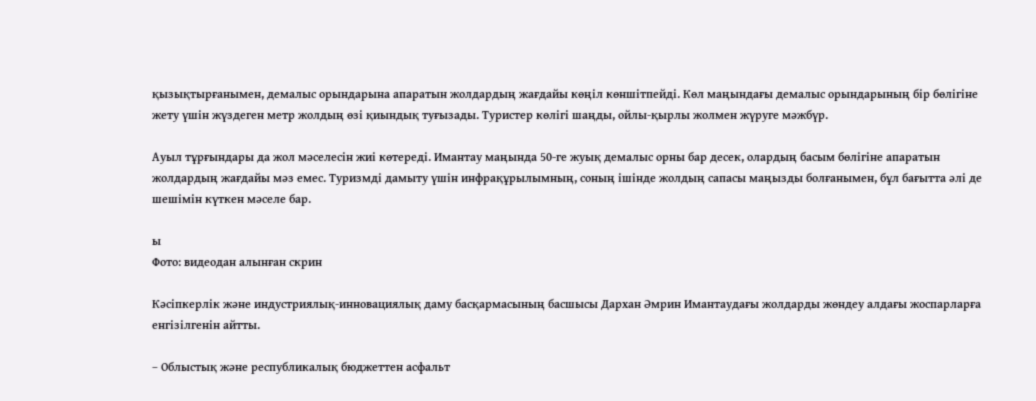қызықтырғанымен, демалыс орындарына апаратын жолдардың жағдайы көңіл көншітпейді. Көл маңындағы демалыс орындарының бір бөлігіне жету үшін жүздеген метр жолдың өзі қиындық туғызады. Туристер көлігі шаңды, ойлы-қырлы жолмен жүруге мәжбүр.

Ауыл тұрғындары да жол мәселесін жиі көтереді. Имантау маңында 50-ге жуық демалыс орны бар десек, олардың басым бөлігіне апаратын жолдардың жағдайы мәз емес. Туризмді дамыту үшін инфрақұрылымның, соның ішінде жолдың сапасы маңызды болғанымен, бұл бағытта әлі де шешімін күткен мәселе бар.

ы
Фото: видеодан алынған скрин

Кәсіпкерлік және индустриялық-инновациялық даму басқармасының басшысы Дархан Әмрин Имантаудағы жолдарды жөндеу алдағы жоспарларға енгізілгенін айтты.

– Облыстық және республикалық бюджеттен асфальт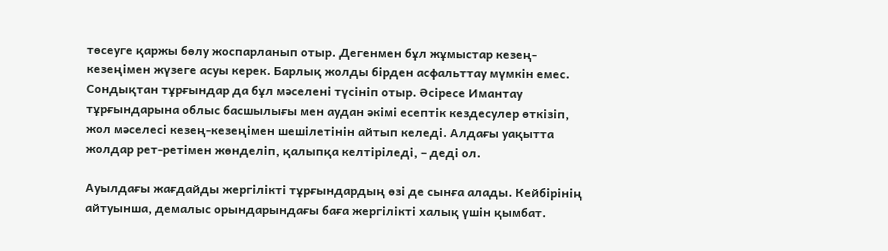төсеуге қаржы бөлу жоспарланып отыр. Дегенмен бұл жұмыстар кезең-кезеңімен жүзеге асуы керек. Барлық жолды бірден асфальттау мүмкін емес. Сондықтан тұрғындар да бұл мәселені түсініп отыр. Әсіресе Имантау тұрғындарына облыс басшылығы мен аудан әкімі есептік кездесулер өткізіп, жол мәселесі кезең-кезеңімен шешілетінін айтып келеді. Алдағы уақытта жолдар рет-ретімен жөнделіп, қалыпқа келтіріледі, – деді ол.

Ауылдағы жағдайды жергілікті тұрғындардың өзі де сынға алады. Кейбірінің айтуынша, демалыс орындарындағы баға жергілікті халық үшін қымбат.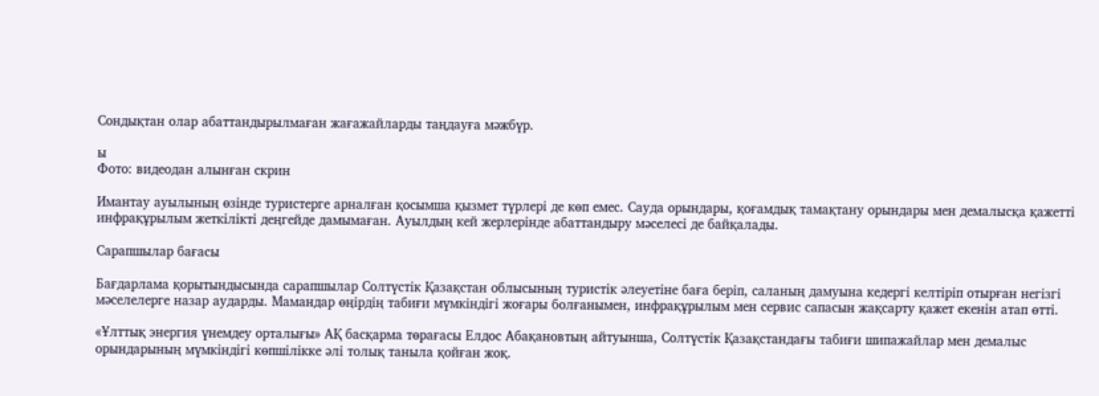Сондықтан олар абаттандырылмаған жағажайларды таңдауға мәжбүр.

ы
Фото: видеодан алынған скрин

Имантау ауылының өзінде туристерге арналған қосымша қызмет түрлері де көп емес. Сауда орындары, қоғамдық тамақтану орындары мен демалысқа қажетті инфрақұрылым жеткілікті деңгейде дамымаған. Ауылдың кей жерлерінде абаттандыру мәселесі де байқалады.

Сарапшылар бағасы

Бағдарлама қорытындысында сарапшылар Солтүстік Қазақстан облысының туристік әлеуетіне баға беріп, саланың дамуына кедергі келтіріп отырған негізгі мәселелерге назар аударды. Мамандар өңірдің табиғи мүмкіндігі жоғары болғанымен, инфрақұрылым мен сервис сапасын жақсарту қажет екенін атап өтті.

«Ұлттық энергия үнемдеу орталығы» АҚ басқарма төрағасы Елдос Абақановтың айтуынша, Солтүстік Қазақстандағы табиғи шипажайлар мен демалыс орындарының мүмкіндігі көпшілікке әлі толық таныла қойған жоқ.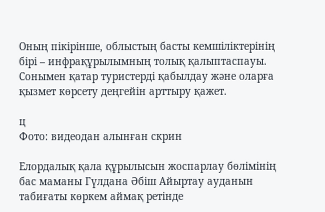Оның пікірінше, облыстың басты кемшіліктерінің бірі – инфрақұрылымның толық қалыптаспауы. Сонымен қатар туристерді қабылдау және оларға қызмет көрсету деңгейін арттыру қажет.

ц
Фото: видеодан алынған скрин

Елордалық қала құрылысын жоспарлау бөлімінің бас маманы Гүлдана Әбіш Айыртау ауданын табиғаты көркем аймақ ретінде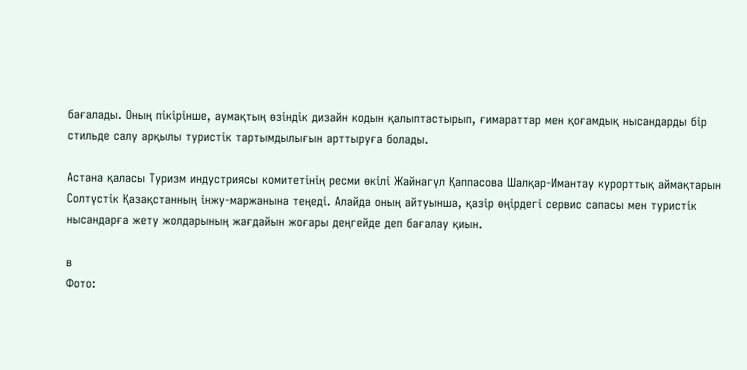бағалады. Оның пікірінше, аумақтың өзіндік дизайн кодын қалыптастырып, ғимараттар мен қоғамдық нысандарды бір стильде салу арқылы туристік тартымдылығын арттыруға болады.

Астана қаласы Туризм индустриясы комитетінің ресми өкілі Жайнагүл Қаппасова Шалқар-Имантау курорттық аймақтарын Солтүстік Қазақстанның інжу-маржанына теңеді. Алайда оның айтуынша, қазір өңірдегі сервис сапасы мен туристік нысандарға жету жолдарының жағдайын жоғары деңгейде деп бағалау қиын.

в
Фото: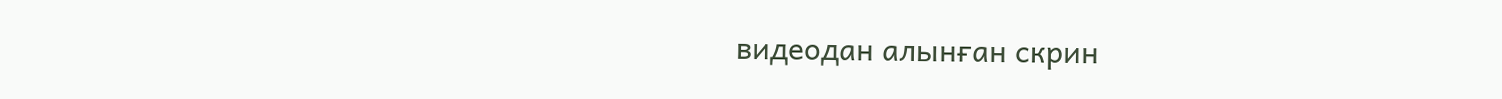видеодан алынған скрин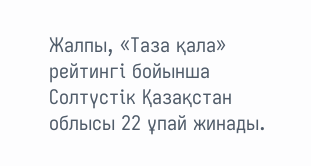Жалпы, «Таза қала» рейтингі бойынша Солтүстік Қазақстан облысы 22 ұпай жинады.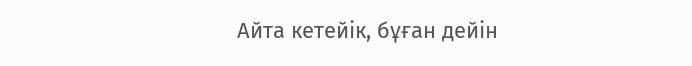Айта кетейік, бұған дейін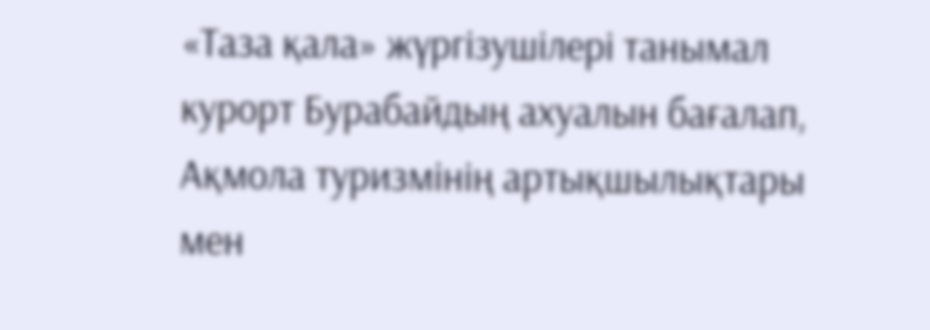«Таза қала» жүргізушілері танымал курорт Бурабайдың ахуалын бағалап, Ақмола туризмінің артықшылықтары мен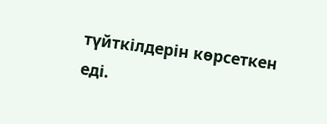түйткілдерін көрсеткен еді.